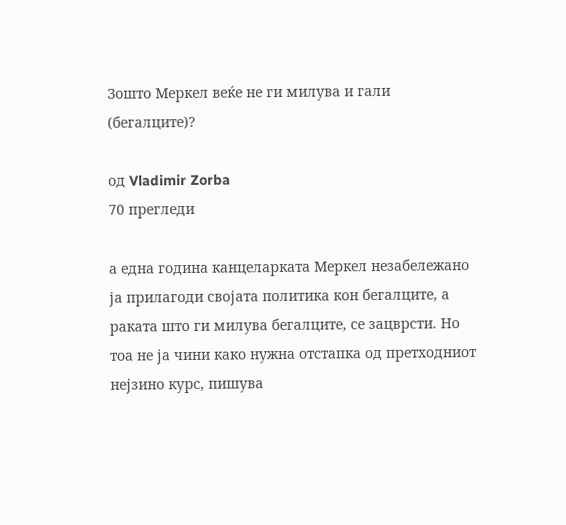Зошто Меркел веќе не ги милува и гали (бегалците)?

од Vladimir Zorba
70 прегледи

а една година канцеларката Меркел незабележано ја прилагоди својата политика кон бегалците, а раката што ги милува бегалците, се зацврсти. Но тоа не ја чини како нужна отстапка од претходниот нејзино курс, пишува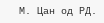М. Цан од РД.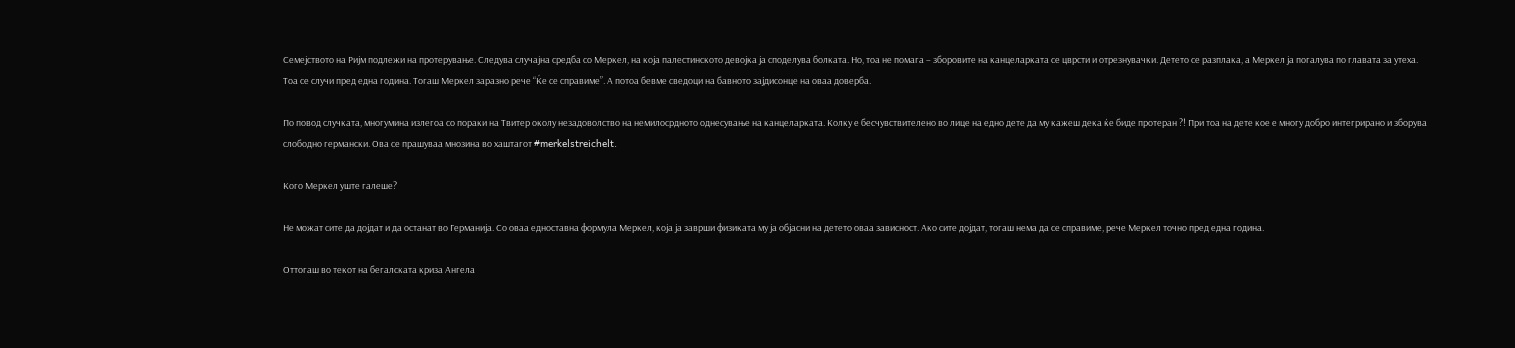Семејството на Ријм подлежи на протерување. Следува случајна средба со Меркел, на која палестинското девојка ја споделува болката. Но, тоа не помага – зборовите на канцеларката се цврсти и отрезнувачки. Детето се разплака, а Меркел ја погалува по главата за утеха.
Тоа се случи пред една година. Тогаш Меркел заразно рече “Ќе се справиме”. А потоа бевме сведоци на бавното зајдисонце на оваа доверба.

По повод случката, многумина излегоа со пораки на Твитер околу незадоволство на немилосрдното однесување на канцеларката. Колку е бесчувствителено во лице на едно дете да му кажеш дека ќе биде протеран ?! При тоа на дете кое е многу добро интегрирано и зборува слободно германски. Ова се прашуваа мнозина во хаштагот #merkelstreichelt.

Кого Меркел уште галеше?

Не можат сите да дојдат и да останат во Германија. Со оваа едноставна формула Меркел, која ја заврши физиката му ја објасни на детето оваа зависност. Ако сите дојдат, тогаш нема да се справиме, рече Меркел точно пред една година.

Оттогаш во текот на бегалската криза Ангела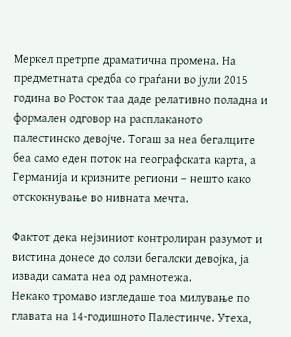Меркел претрпе драматична промена. На предметната средба со граѓани во јули 2015 година во Росток таа даде релативно поладна и формален одговор на расплаканото палестинско девојче. Тогаш за неа бегалците беа само еден поток на географската карта, а Германија и кризните региони – нешто како отскокнување во нивната мечта.

Фактот дека нејзиниот контролиран разумот и вистина донесе до солзи бегалски девојка, ја извади самата неа од рамнотежа.
Некако тромаво изгледаше тоа милување по главата на 14-годишното Палестинче. Утеха,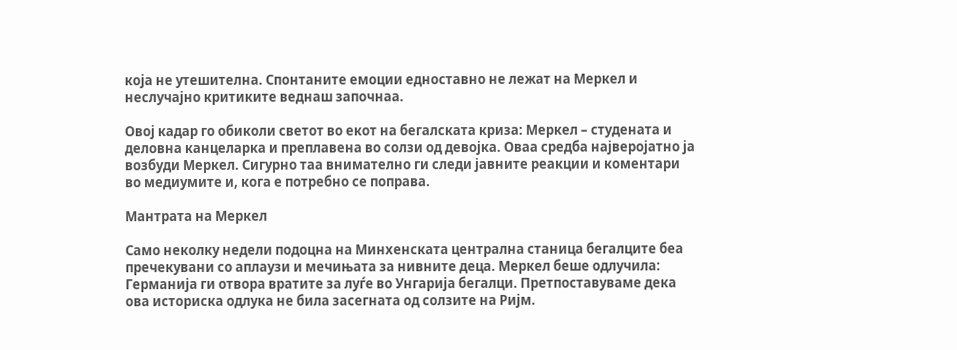која не утешителна. Спонтаните емоции едноставно не лежат на Меркел и неслучајно критиките веднаш започнаа.

Овој кадар го обиколи светот во екот на бегалската криза: Меркел – студената и деловна канцеларка и преплавена во солзи од девојка. Оваа средба најверојатно ја возбуди Меркел. Сигурно таа внимателно ги следи јавните реакции и коментари во медиумите и, кога е потребно се поправа.

Мантрата на Меркел

Само неколку недели подоцна на Минхенската централна станица бегалците беа пречекувани со аплаузи и мечињата за нивните деца. Меркел беше одлучила: Германија ги отвора вратите за луѓе во Унгарија бегалци. Претпоставуваме дека ова историска одлука не била засегната од солзите на Ријм.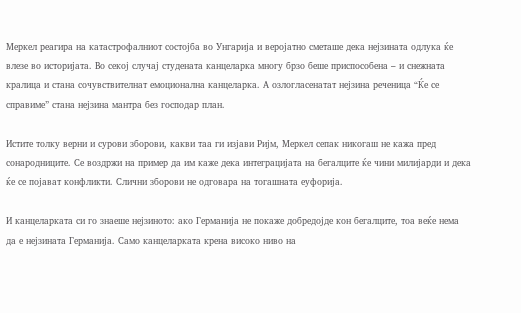Меркел реагира на катастрофалниот состојба во Унгарија и веројатно сметаше дека нејзината одлука ќе влезе во историјата. Во секој случај студената канцеларка многу брзо беше приспособена – и снежната кралица и стана сочувствителнат емоционална канцеларка. А озлогласенатат нејзина реченица “Ќе се справиме” стана нејзина мантра без господар план.

Истите толку верни и сурови зборови, какви таа ги изјави Ријм, Меркел сепак никогаш не кажа пред сонародниците. Се воздржи на пример да им каже дека интеграцијата на бегалците ќе чини милијарди и дека ќе се појават конфликти. Слични зборови не одговара на тогашната еуфорија.

И канцеларката си го знаеше нејзиното: ако Германија не покаже добредојде кон бегалците, тоа веќе нема да е нејзината Германија. Само канцеларката крена високо ниво на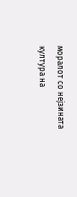моралот со нејзината култура на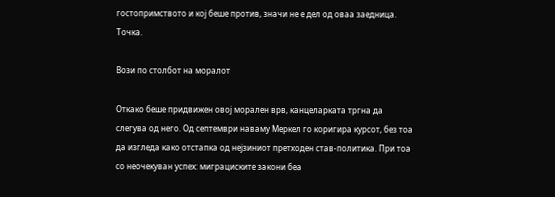гостопримството и кој беше против, значи не е дел од оваа заедница. Точка.

Вози по столбот на моралот

Откако беше придвижен овој морален врв, канцеларката тргна да слегува од него. Од септември наваму Меркел го коригира курсот, без тоа да изгледа како отстапка од нејзиниот претходен став-политика. При тоа со неочекуван успех: миграциските закони беа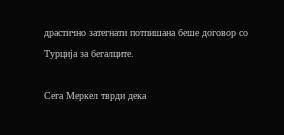драстично затегнати потпишана беше договор со Турција за бегалците.

Сега Меркел тврди дека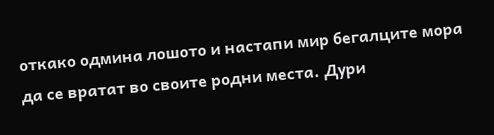откако одмина лошото и настапи мир бегалците мора да се вратат во своите родни места. Дури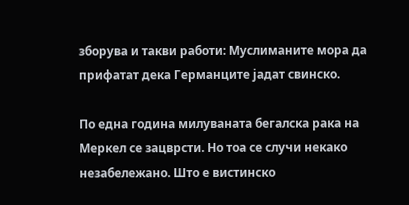зборува и такви работи: Муслиманите мора да прифатат дека Германците јадат свинско.

По една година милуваната бегалска рака на Меркел се зацврсти. Но тоа се случи некако незабележано. Што е вистинско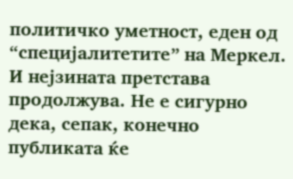политичко уметност, еден од “специјалитетите” на Меркел. И нејзината претстава продолжува. Не е сигурно дека, сепак, конечно публиката ќе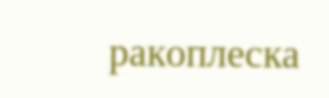ракоплеска